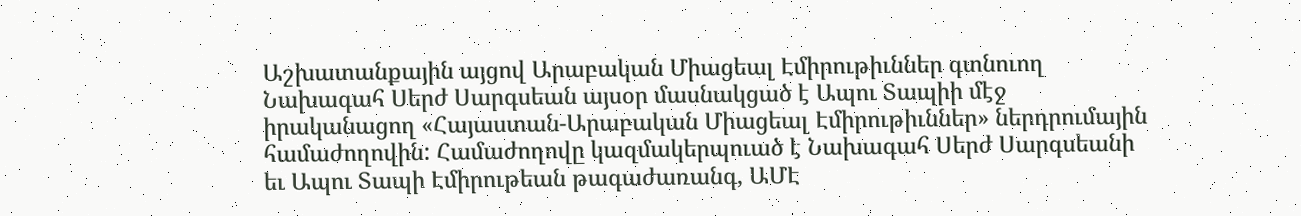Աշխատանքային այցով Արաբական Միացեալ Էմիրութիւններ գտնուող Նախագահ Սերժ Սարգսեան այսօր մասնակցած է Ապու Տապիի մէջ իրականացող «Հայաստան-Արաբական Միացեալ Էմիրութիւններ» ներդրումային համաժողովին: Համաժողովը կազմակերպուած է Նախագահ Սերժ Սարգսեանի եւ Ապու Տապի Էմիրութեան թագաժառանգ, ԱՄԷ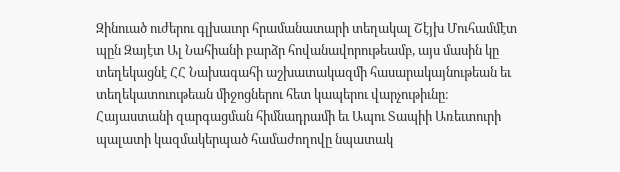Զինուած ուժերու գլխաւոր հրամանատարի տեղակալ Շէյխ Մուհամմէտ պըն Զայէտ Ալ Նահիանի բարձր հովանավորութեամբ, այս մասին կը տեղեկացնէ ՀՀ Նախագահի աշխատակազմի հասարակայնութեան եւ տեղեկատուութեան միջոցներու հետ կապերու վարչութիւնը։
Հայաստանի զարգացման հիմնադրամի եւ Ապու Տապիի Առեւտուրի պալատի կազմակերպած համաժողովը նպատակ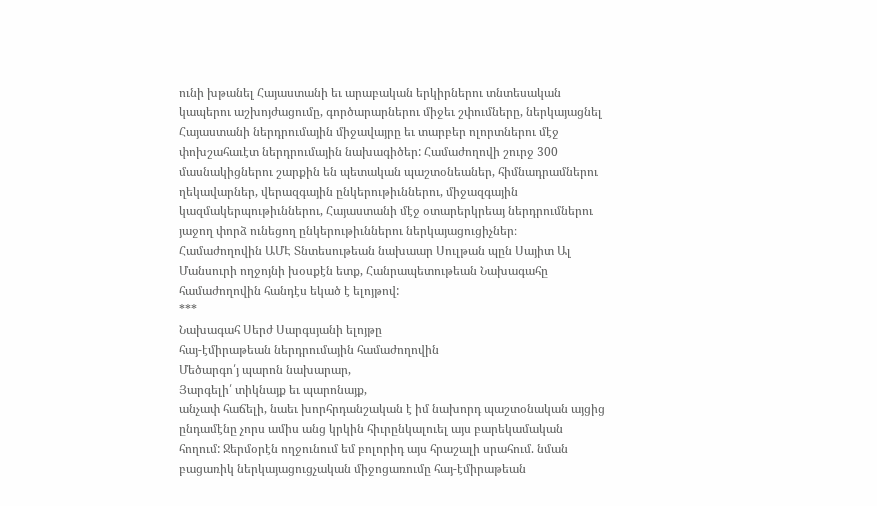ունի խթանել Հայաստանի եւ արաբական երկիրներու տնտեսական կապերու աշխոյժացումը, գործարարներու միջեւ շփումները, ներկայացնել Հայաստանի ներդրումային միջավայրը եւ տարբեր ոլորտներու մէջ փոխշահաւէտ ներդրումային նախագիծեր: Համաժողովի շուրջ 300 մասնակիցներու շարքին են պետական պաշտօնեաներ, հիմնադրամներու ղեկավարներ, վերազգային ընկերութիւններու, միջազգային կազմակերպութիւններու, Հայաստանի մէջ օտարերկրեայ ներդրումներու յաջող փորձ ունեցող ընկերութիւններու ներկայացուցիչներ։
Համաժողովին ԱՄԷ Տնտեսութեան նախաար Սուլթան պըն Սայիտ Ալ Մանսուրի ողջոյնի խօսքէն ետք, Հանրապետութեան Նախագահը համաժողովին հանդէս եկած է ելոյթով:
***
Նախագահ Սերժ Սարգսյանի ելոյթը
հայ-էմիրաթեան ներդրումային համաժողովին
Մեծարգո՛յ պարոն նախարար,
Յարգելի՛ տիկնայք եւ պարոնայք,
անչափ հաճելի, նաեւ խորհրդանշական է իմ նախորդ պաշտօնական այցից ընդամէնը չորս ամիս անց կրկին հիւրընկալուել այս բարեկամական հողում: Ջերմօրէն ողջունում եմ բոլորիդ այս հրաշալի սրահում. նման բացառիկ ներկայացուցչական միջոցառումը հայ-էմիրաթեան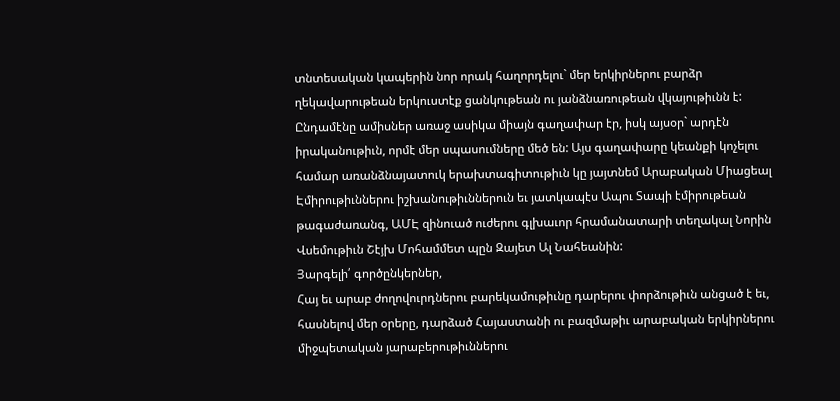տնտեսական կապերին նոր որակ հաղորդելու` մեր երկիրներու բարձր ղեկավարութեան երկուստէք ցանկութեան ու յանձնառութեան վկայութիւնն է: Ընդամէնը ամիսներ առաջ ասիկա միայն գաղափար էր, իսկ այսօր` արդէն իրականութիւն, որմէ մեր սպասումները մեծ են: Այս գաղափարը կեանքի կոչելու համար առանձնայատուկ երախտագիտութիւն կը յայտնեմ Արաբական Միացեալ Էմիրութիւններու իշխանութիւններուն եւ յատկապէս Ապու Տապի էմիրութեան թագաժառանգ, ԱՄԷ զինուած ուժերու գլխաւոր հրամանատարի տեղակալ Նորին Վսեմութիւն Շէյխ Մոհամմետ պըն Զայետ Ալ Նահեանին:
Յարգելի՛ գործընկերներ,
Հայ եւ արաբ ժողովուրդներու բարեկամութիւնը դարերու փորձութիւն անցած է եւ, հասնելով մեր օրերը, դարձած Հայաստանի ու բազմաթիւ արաբական երկիրներու միջպետական յարաբերութիւններու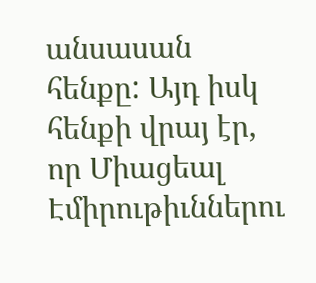անսասան հենքը: Այդ իսկ հենքի վրայ էր, որ Միացեալ Էմիրութիւններու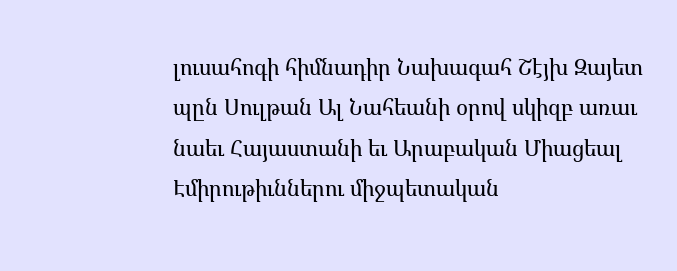լուսահոգի հիմնադիր Նախագահ Շէյխ Զայետ պըն Սուլթան Ալ Նահեանի օրով սկիզբ առաւ նաեւ Հայաստանի եւ Արաբական Միացեալ Էմիրութիւններու միջպետական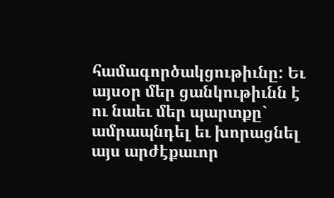համագործակցութիւնը: Եւ այսօր մեր ցանկութիւնն է ու նաեւ մեր պարտքը` ամրապնդել եւ խորացնել այս արժէքաւոր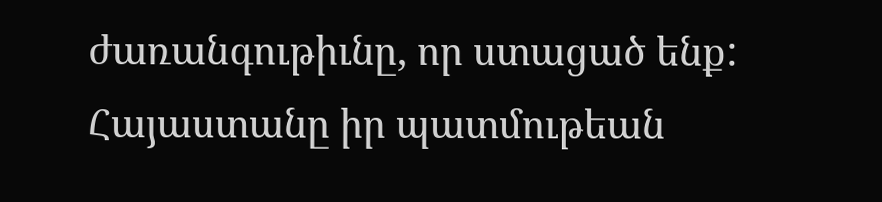ժառանգութիւնը, որ ստացած ենք:
Հայաստանը իր պատմութեան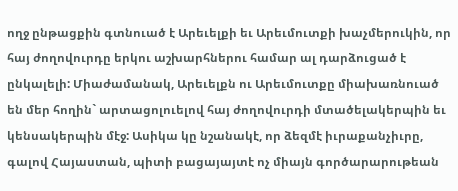ողջ ընթացքին գտնուած է Արեւելքի եւ Արեւմուտքի խաչմերուկին, որ հայ ժողովուրդը երկու աշխարհներու համար ալ դարձուցած է ընկալելի: Միաժամանակ, Արեւելքն ու Արեւմուտքը միախառնուած են մեր հողին` արտացոլուելով հայ ժողովուրդի մտածելակերպին եւ կենսակերպին մէջ: Ասիկա կը նշանակէ, որ ձեզմէ իւրաքանչիւրը, գալով Հայաստան, պիտի բացայայտէ ոչ միայն գործարարութեան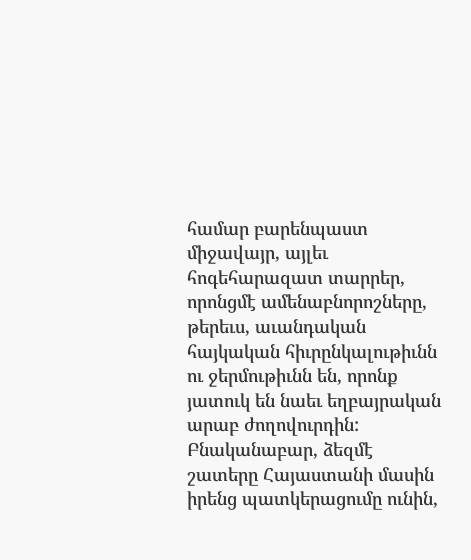համար բարենպաստ միջավայր, այլեւ հոգեհարազատ տարրեր, որոնցմէ ամենաբնորոշները, թերեւս, աւանդական հայկական հիւրընկալութիւնն ու ջերմութիւնն են, որոնք յատուկ են նաեւ եղբայրական արաբ ժողովուրդին:
Բնականաբար, ձեզմէ շատերը Հայաստանի մասին իրենց պատկերացումը ունին,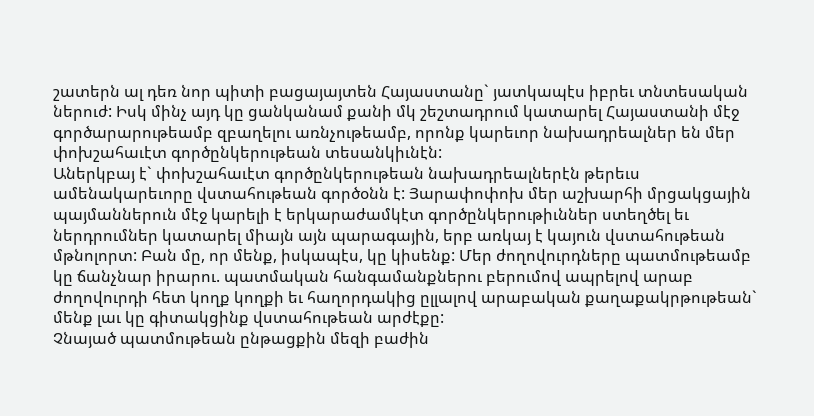շատերն ալ դեռ նոր պիտի բացայայտեն Հայաստանը` յատկապէս իբրեւ տնտեսական ներուժ: Իսկ մինչ այդ կը ցանկանամ քանի մկ շեշտադրում կատարել Հայաստանի մէջ գործարարութեամբ զբաղելու առնչութեամբ, որոնք կարեւոր նախադրեալներ են մեր փոխշահաւէտ գործընկերութեան տեսանկիւնէն:
Աներկբայ է` փոխշահաւէտ գործընկերութեան նախադրեալներէն թերեւս ամենակարեւորը վստահութեան գործօնն է: Յարափոփոխ մեր աշխարհի մրցակցային պայմաններուն մէջ կարելի է երկարաժամկէտ գործընկերութիւններ ստեղծել եւ ներդրումներ կատարել միայն այն պարագային, երբ առկայ է կայուն վստահութեան մթնոլորտ: Բան մը, որ մենք, իսկապէս, կը կիսենք: Մեր ժողովուրդները պատմութեամբ կը ճանչնար իրարու. պատմական հանգամանքներու բերումով ապրելով արաբ ժողովուրդի հետ կողք կողքի եւ հաղորդակից ըլլալով արաբական քաղաքակրթութեան` մենք լաւ կը գիտակցինք վստահութեան արժէքը:
Չնայած պատմութեան ընթացքին մեզի բաժին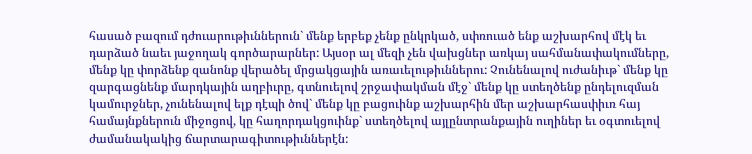հասած բազում դժուարութիւններուն` մենք երբեք չենք ընկրկած, սփռուած ենք աշխարհով մէկ եւ դարձած նաեւ յաջողակ գործարարներ: Այսօր ալ մեզի չեն վախցներ առկայ սահմանափակումները, մենք կը փորձենք զանոնք վերածել մրցակցային առաւելութիւններու: Չունենալով ուժանիւթ` մենք կը զարգացնենք մարդկային աղբիւրը, գտնուելով շրջափակման մէջ` մենք կը ստեղծենք ընդելուզման կամուրջներ, չունենալով ելք դէպի ծով` մենք կը բացուինք աշխարհին մեր աշխարհասփիւռ հայ համայնքներուն միջոցով, կը հաղորդակցուինք` ստեղծելով այլընտրանքային ուղիներ եւ օգտուելով ժամանակակից ճարտարագիտութիւններէն: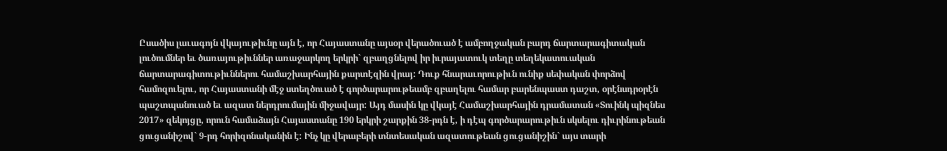Ըսածիս լաւագոյն վկայութիւնը այն է, որ Հայաստանը այսօր վերածուած է ամբողջական բարդ ճարտարագիտական լուծումներ եւ ծառայութիւններ առաջարկող երկրի` զբաղցնելով իր իւրայատուկ տեղը տեղեկատուական ճարտարագիտութիւններու համաշխարհային քարտէզին վրայ: Դուք հնարաւորութիւն ունիք սեփական փորձով համոզուելու, որ Հայաստանի մէջ ստեղծուած է գործարարութեամբ զբաղելու համար բարենպաստ դաշտ, օրէնսդրօրէն պաշտպանուած եւ ազատ ներդրումային միջավայր: Այդ մասին կը վկայէ Համաշխարհային դրամատան «Տուինկ պիզնես 2017» զեկոյցը, որուն համաձայն Հայաստանը 190 երկրի շարքին 38-րդն է, ի դէպ գործարարութիւն սկսելու դիւրինութեան ցուցանիշով` 9-րդ հորիզոնականին է: Ինչ կը վերաբերի տնտեսական ազատութեան ցուցանիշին` այս տարի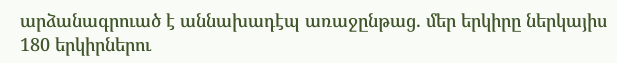արձանագրուած է աննախադէպ առաջընթաց. մեր երկիրը ներկայիս 180 երկիրներու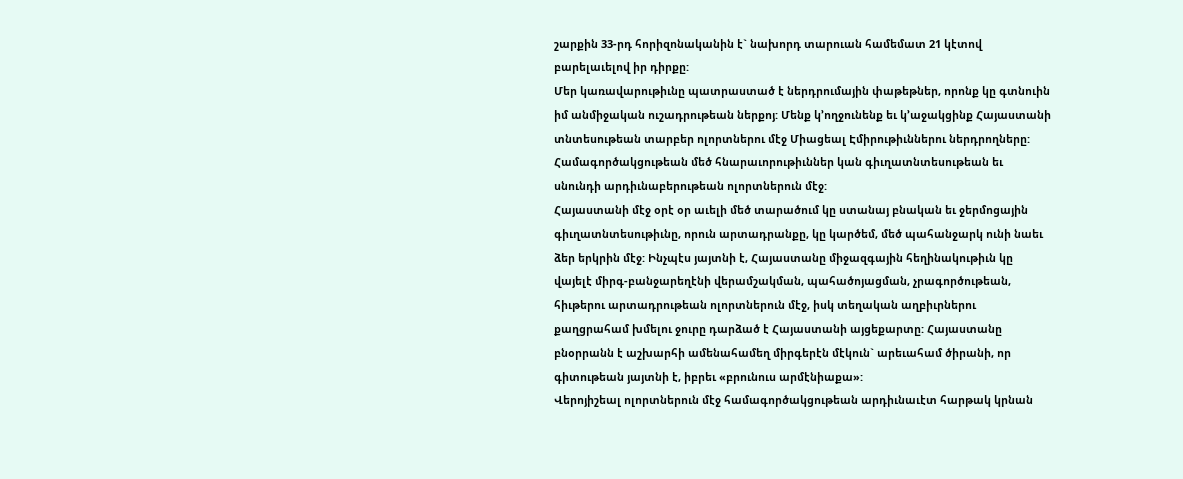շարքին 33-րդ հորիզոնականին է` նախորդ տարուան համեմատ 21 կէտով բարելաւելով իր դիրքը:
Մեր կառավարութիւնը պատրաստած է ներդրումային փաթեթներ, որոնք կը գտնուին իմ անմիջական ուշադրութեան ներքոյ: Մենք կ’ողջունենք եւ կ’աջակցինք Հայաստանի տնտեսութեան տարբեր ոլորտներու մէջ Միացեալ Էմիրութիւններու ներդրողները:
Համագործակցութեան մեծ հնարաւորութիւններ կան գիւղատնտեսութեան եւ սնունդի արդիւնաբերութեան ոլորտներուն մէջ:
Հայաստանի մէջ օրէ օր աւելի մեծ տարածում կը ստանայ բնական եւ ջերմոցային գիւղատնտեսութիւնը, որուն արտադրանքը, կը կարծեմ, մեծ պահանջարկ ունի նաեւ ձեր երկրին մէջ: Ինչպէս յայտնի է, Հայաստանը միջազգային հեղինակութիւն կը վայելէ միրգ-բանջարեղէնի վերամշակման, պահածոյացման, չրագործութեան, հիւթերու արտադրութեան ոլորտներուն մէջ, իսկ տեղական աղբիւրներու քաղցրահամ խմելու ջուրը դարձած է Հայաստանի այցեքարտը: Հայաստանը բնօրրանն է աշխարհի ամենահամեղ միրգերէն մէկուն` արեւահամ ծիրանի, որ գիտութեան յայտնի է, իբրեւ «բրունուս արմէնիաքա»:
Վերոյիշեալ ոլորտներուն մէջ համագործակցութեան արդիւնաւէտ հարթակ կրնան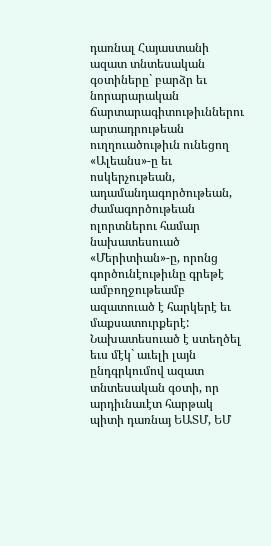դառնալ Հայաստանի ազատ տնտեսական գօտիները` բարձր եւ նորարարական ճարտարագիտութիւններու արտադրութեան ուղղուածութիւն ունեցող «Ալեանս»-ը եւ ոսկերչութեան, ադամանդագործութեան, ժամագործութեան ոլորտներու համար նախատեսուած «Մերիտիան»-ը, որոնց գործունէութիւնը գրեթէ ամբողջութեամբ ազատուած է հարկերէ եւ մաքսատուրքերէ: Նախատեսուած է ստեղծել եւս մէկ` աւելի լայն ընդգրկումով ազատ տնտեսական գօտի, որ արդիւնաւէտ հարթակ պիտի դառնայ ԵԱՏՄ, ԵՄ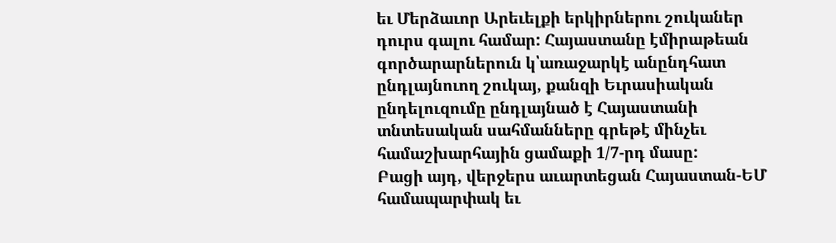եւ Մերձաւոր Արեւելքի երկիրներու շուկաներ դուրս գալու համար: Հայաստանը էմիրաթեան գործարարներուն կ՝առաջարկէ անընդհատ ընդլայնուող շուկայ, քանզի Եւրասիական ընդելուզումը ընդլայնած է Հայաստանի տնտեսական սահմանները գրեթէ մինչեւ համաշխարհային ցամաքի 1/7-րդ մասը:
Բացի այդ, վերջերս աւարտեցան Հայաստան-ԵՄ համապարփակ եւ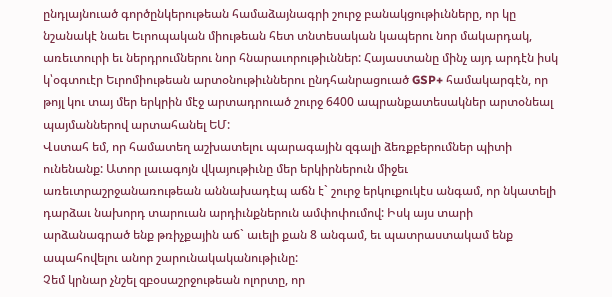ընդլայնուած գործընկերութեան համաձայնագրի շուրջ բանակցութիւնները, որ կը նշանակէ նաեւ Եւրոպական միութեան հետ տնտեսական կապերու նոր մակարդակ, առեւտուրի եւ ներդրումներու նոր հնարաւորութիւններ: Հայաստանը մինչ այդ արդէն իսկ կ՝օգտուէր Եւրոմիութեան արտօնութիւններու ընդհանրացուած GSP+ համակարգէն, որ թոյլ կու տայ մեր երկրին մէջ արտադրուած շուրջ 6400 ապրանքատեսակներ արտօնեալ պայմաններով արտահանել ԵՄ:
Վստահ եմ, որ համատեղ աշխատելու պարագային զգալի ձեռքբերումներ պիտի ունենանք: Ատոր լաւագոյն վկայութիւնը մեր երկիրներուն միջեւ առեւտրաշրջանառութեան աննախադէպ աճն է` շուրջ երկուքուկէս անգամ, որ նկատելի դարձաւ նախորդ տարուան արդիւնքներուն ամփոփումով: Իսկ այս տարի արձանագրած ենք թռիչքային աճ` աւելի քան 8 անգամ, եւ պատրաստակամ ենք ապահովելու անոր շարունակականութիւնը:
Չեմ կրնար չնշել զբօսաշրջութեան ոլորտը, որ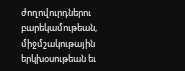ժողովուրդներու բարեկամութեան, միջմշակութային երկխօսութեան եւ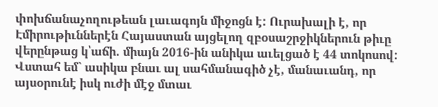փոխճանաչողութեան լաւագոյն միջոցն է: Ուրախալի է, որ Էմիրութիւններէն Հայաստան այցելող զբօսաշրջիկներուն թիւը վերընթաց կ՝աճի. միայն 2016-ին անիկա աւելցած է 44 տոկոսով: Վստահ եմ` ասիկա բնաւ ալ սահմանագիծ չէ, մանաւանդ, որ այսօրունէ իսկ ուժի մէջ մտաւ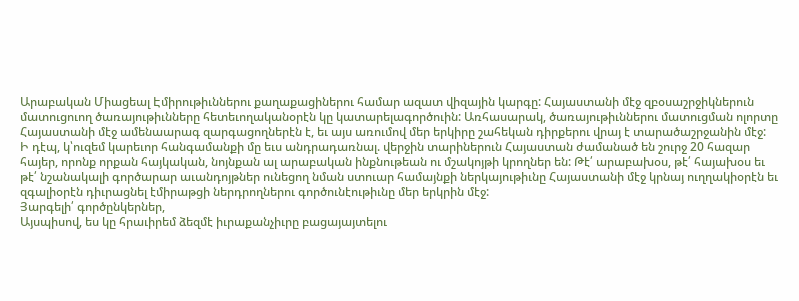Արաբական Միացեալ Էմիրութիւններու քաղաքացիներու համար ազատ վիզային կարգը: Հայաստանի մէջ զբօսաշրջիկներուն մատուցուող ծառայութիւնները հետեւողականօրէն կը կատարելագործուին: Առհասարակ, ծառայութիւններու մատուցման ոլորտը Հայաստանի մէջ ամենաարագ զարգացողներէն է, եւ այս առումով մեր երկիրը շահեկան դիրքերու վրայ է տարածաշրջանին մէջ:
Ի դէպ, կ՝ուզեմ կարեւոր հանգամանքի մը եւս անդրադառնալ. վերջին տարիներուն Հայաստան ժամանած են շուրջ 20 հազար հայեր, որոնք որքան հայկական, նոյնքան ալ արաբական ինքնութեան ու մշակոյթի կրողներ են: Թէ՛ արաբախօս, թէ՛ հայախօս եւ թէ՛ նշանակալի գործարար աւանդոյթներ ունեցող նման ստուար համայնքի ներկայութիւնը Հայաստանի մէջ կրնայ ուղղակիօրէն եւ զգալիօրէն դիւրացնել էմիրաթցի ներդրողներու գործունէութիւնը մեր երկրին մէջ:
Յարգելի՛ գործընկերներ,
Այսպիսով, ես կը հրաւիրեմ ձեզմէ իւրաքանչիւրը բացայայտելու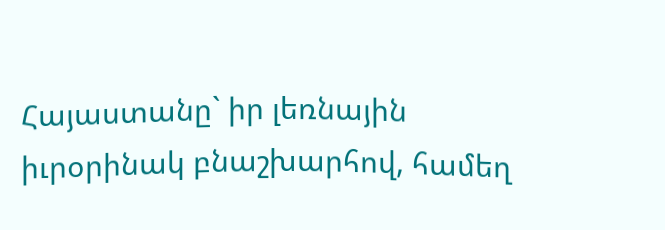Հայաստանը` իր լեռնային իւրօրինակ բնաշխարհով, համեղ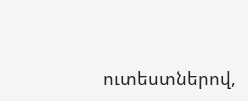ուտեստներով,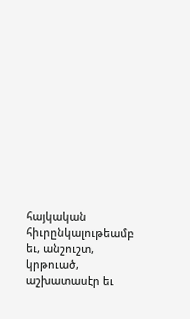հայկական հիւրընկալութեամբ եւ, անշուշտ, կրթուած, աշխատասէր եւ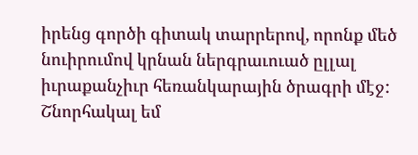իրենց գործի գիտակ տարրերով, որոնք մեծ նուիրումով կրնան ներգրաւուած ըլլալ իւրաքանչիւր հեռանկարային ծրագրի մէջ:
Շնորհակալ եմ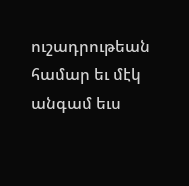ուշադրութեան համար եւ մէկ անգամ եւս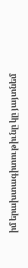իմ երախտագիտութիւնը կը յայտնեմ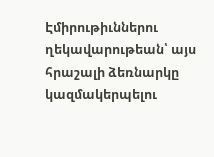Էմիրութիւններու ղեկավարութեան՝ այս հրաշալի ձեռնարկը կազմակերպելու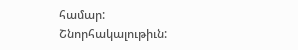համար:
Շնորհակալութիւն: